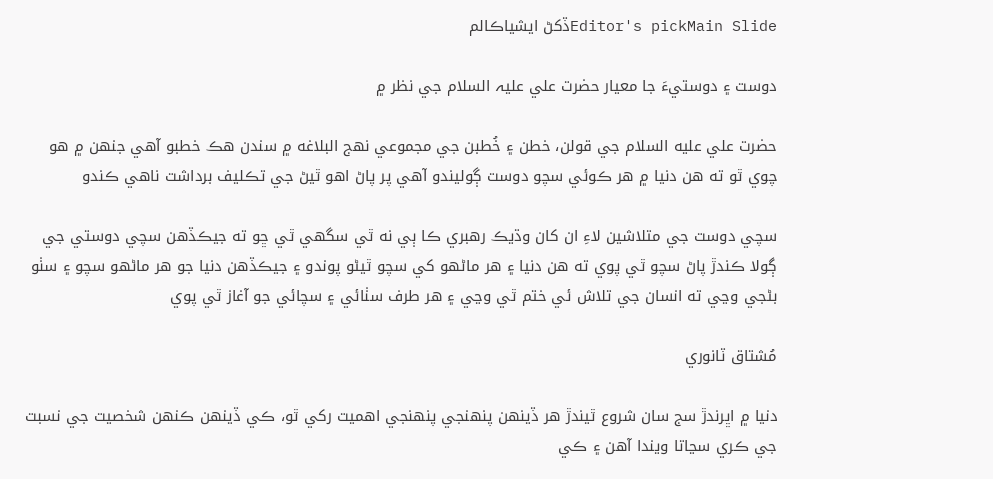Editor's pickMain Slideڏکڻ ايشياڪالم

دوست ۽ دوستيءَ جا معيار حضرت علي عليہ السلام جي نظر ۾

حضرت علي عليه السلام جي قولن، خطن ۽ خُطبن جي مجموعي نهج البلاغه ۾ سندن هڪ خطبو آهي جنهن ۾ هو چوي ٿو ته هن دنيا ۾ هر ڪوئي سچو دوست ڳوليندو آهي پر پاڻ اهو ٿيڻ جي تڪليف برداشت ناهي ڪندو

سچي دوست جي متلاشين لاءِ ان کان وڌيڪ رهبري ڪا ٻي نه ٿي سگهي ٿي ڇو ته جيڪڏهن سچي دوستي جي ڳولا ڪندڙ پاڻ سچو ٿي پوي ته هن دنيا ۽ هر ماڻهو کي سچو ٿيڻو پوندو ۽ جيڪڏهن دنيا جو هر ماڻهو سچو ۽ سٺو بڻجي وڃي ته انسان جي تلاش ئي ختم ٿي وڃي ۽ هر طرف سٺائي ۽ سچائي جو آغاز ٿي پوي

مُشتاق ٽانوري

دنيا ۾ اڀرندڙ سج سان شروع ٿيندڙ هر ڏينهن پنهنجي پنهنجي اهميت رکي ٿو، ڪي ڏينهن ڪنهن شخصيت جي نسبت جي ڪري سڃاتا ويندا آهن ۽ ڪي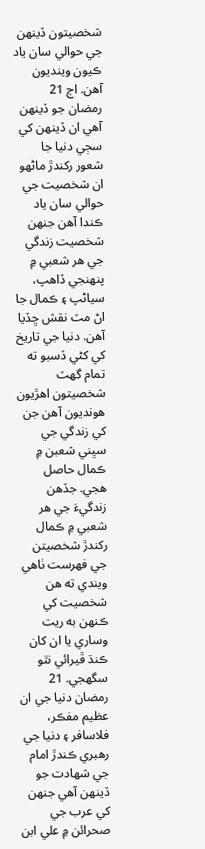شخصيتون ڏينهن جي حوالي سان ياد ڪيون وينديون آهن. اڄ 21  رمضان جو ڏينهن آهي ان ڏينهن کي سڄي دنيا جا شعور رکندڙ ماڻهو ان شخصيت جي حوالي سان ياد ڪندا آهن جنهن شخصيت زندگي جي هر شعبي ۾ پنهنجي ڏاهپ، سياڻپ ۽ ڪمال جا اڻ مٽ نقش ڇڏيا آهن. دنيا جي تاريخ کي کڻي ڏسبو ته تمام گهٽ شخصيتون اهڙيون هونديون آهن جن کي زندگي جي سڀني شعبن ۾ ڪمال حاصل هجي. جڏهن زندگيءَ جي هر شعبي ۾ ڪمال رکندڙ شخصيتن جي فهرست ٺاهي ويندي ته هن شخصيت کي ڪنهن به ريت وساري يا ان کان ڪنڌ ڦيرائي نٿو سگهجي. 21 رمضان دنيا جي ان عظيم مفڪر، فلاسافر ۽ دنيا جي رهبري ڪندڙ امام جي شهادت جو ڏينهن آهي جنهن کي عرب جي صحرائن ۾ علي ابن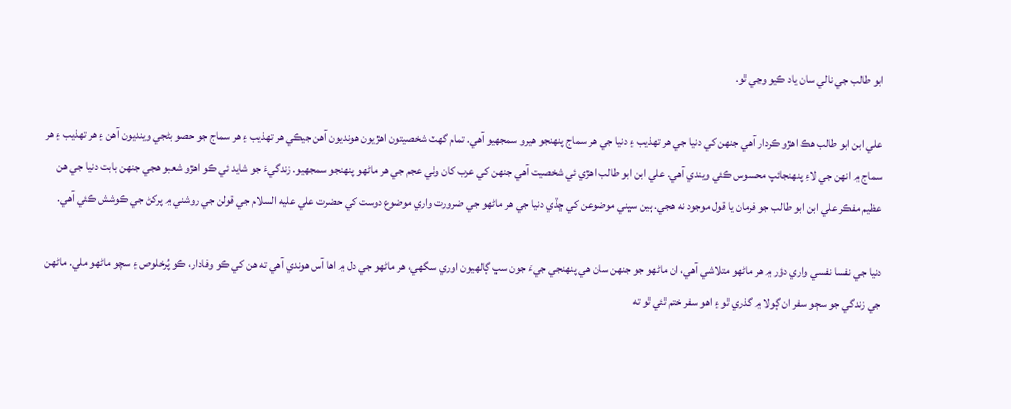ابو طالب جي نالي سان ياد ڪيو وڃي ٿو.

علي ابن ابو طالب هڪ اهڙو ڪردار آهي جنهن کي دنيا جي هر تهذيب ۽ دنيا جي هر سماج پنهنجو هيرو سمجهيو آهي. تمام گهٽ شخصيتون اهڙيون هونديون آهن جيڪي هر تهذيب ۽ هر سماج جو حصو بڻجي وينديون آهن ۽ هر تهذيب ۽ هر سماج ۾ انهن جي لاءِ پنهنجائپ محسوس ڪئي ويندي آهي. علي ابن ابو طالب اهڙي ئي شخصيت آهي جنهن کي عرب کان وٺي عجم جي هر ماڻهو پنهنجو سمجهيو. زندگيءَ جو شايد ئي ڪو اهڙو شعبو هجي جنهن بابت دنيا جي هن عظيم مفڪر علي ابن ابو طالب جو فرمان يا قول موجود نه هجي. ٻين سڀني موضوعن کي ڇڏي دنيا جي هر ماڻهو جي ضرورت واري موضوع دوست کي حضرت علي عليه السلام جي قولن جي روشني ۾ پرکڻ جي ڪوشش ڪئي آهي.

دنيا جي نفسا نفسي واري دؤر ۾ هر ماڻهو متلاشي آهي، ان ماڻهو جو جنهن سان هي پنهنجي جيءَ جون سڀ ڳالهيون اوري سگهي، هر ماڻهو جي دل ۾ اها آس هوندي آهي ته هن کي ڪو وفادار، ڪو پُرخلوص ۽ سچو ماڻهو ملي. ماڻهن جي زندگي جو سڄو سفر ان ڳولا ۾ گذري ٿو ۽ اهو سفر ختم ٿئي ٿو ته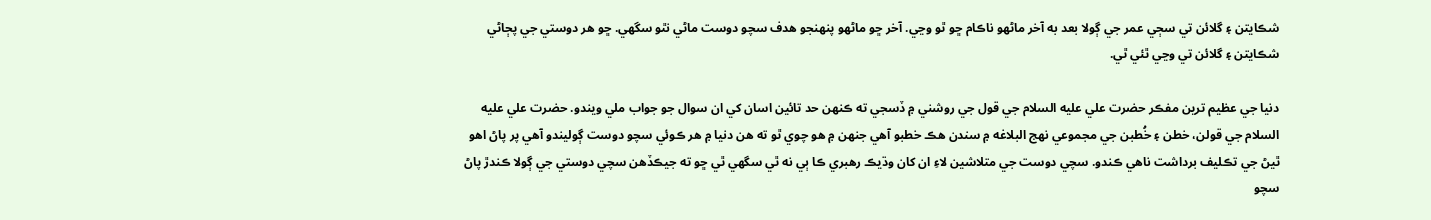شڪايتن ۽ گلائن تي سڄي عمر جي ڳولا بعد به آخر ماڻهو ناڪام ڇو ٿو وڃي. آخر ڇو ماڻهو پنهنجو هدف سچو دوست ماڻي نٿو سگهي. ڇو هر دوستي جي پڄاڻي شڪايتن ۽ گلائن تي وڃي ٿئي ٿي.

دنيا جي عظيم ترين مفڪر حضرت علي عليه السلام جي قول جي روشني ۾ ڏسجي ته ڪنهن حد تائين اسان کي ان سوال جو جواب ملي ويندو. حضرت علي عليه السلام جي قولن، خطن ۽ خُطبن جي مجموعي نهج البلاغه ۾ سندن هڪ خطبو آهي جنهن ۾ هو چوي ٿو ته هن دنيا ۾ هر ڪوئي سچو دوست ڳوليندو آهي پر پاڻ اهو ٿيڻ جي تڪليف برداشت ناهي ڪندو. سچي دوست جي متلاشين لاءِ ان کان وڌيڪ رهبري ڪا ٻي نه ٿي سگهي ٿي ڇو ته جيڪڏهن سچي دوستي جي ڳولا ڪندڙ پاڻ سچو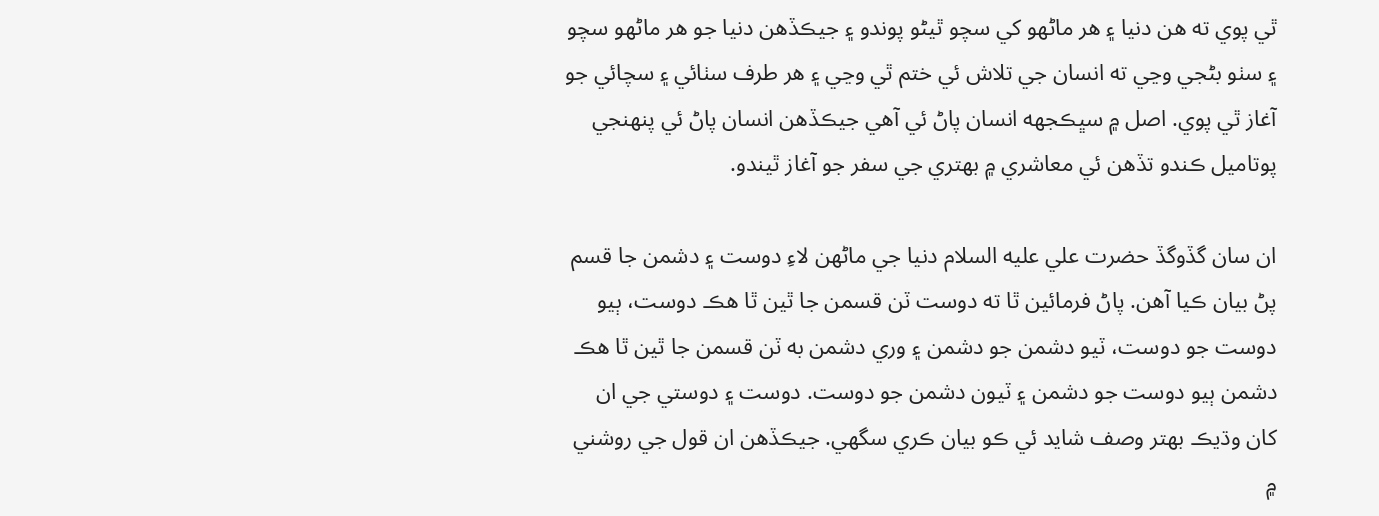ٿي پوي ته هن دنيا ۽ هر ماڻهو کي سچو ٿيڻو پوندو ۽ جيڪڏهن دنيا جو هر ماڻهو سچو ۽ سٺو بڻجي وڃي ته انسان جي تلاش ئي ختم ٿي وڃي ۽ هر طرف سٺائي ۽ سچائي جو آغاز ٿي پوي. اصل ۾ سڀڪجهه انسان پاڻ ئي آهي جيڪڏهن انسان پاڻ ئي پنهنجي پوتاميل ڪندو تڏهن ئي معاشري ۾ بهتري جي سفر جو آغاز ٿيندو.

ان سان گڏوگڏ حضرت علي عليه السلام دنيا جي ماڻهن لاءِ دوست ۽ دشمن جا قسم پڻ بيان ڪيا آهن. پاڻ فرمائين ٿا ته دوست ٽن قسمن جا ٿين ٿا هڪ دوست، ٻيو دوست جو دوست، ٽيو دشمن جو دشمن ۽ وري دشمن به ٽن قسمن جا ٿين ٿا هڪ دشمن ٻيو دوست جو دشمن ۽ ٽيون دشمن جو دوست. دوست ۽ دوستي جي ان کان وڌيڪ بهتر وصف شايد ئي ڪو بيان ڪري سگهي. جيڪڏهن ان قول جي روشني ۾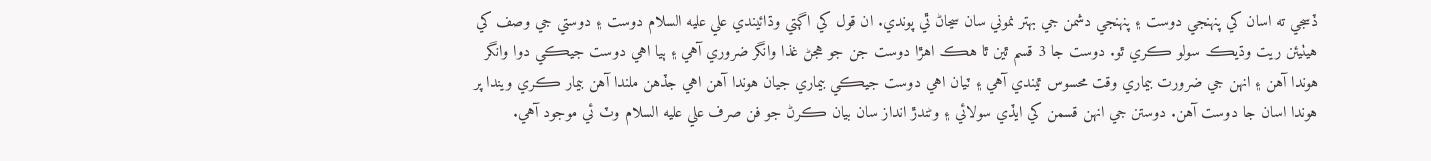ڏسجي ته اسان کي پنهنجي دوست ۽ پنهنجي دشمن جي بهتر نموني سان سڃاڻ ٿي پوندي. ان قول کي اڳتي وڌائيندي علي عليه السلام دوست ۽ دوستي جي وصف کي هيٺيئن ريت وڌيڪ سولو ڪري ٿو. دوست جا 3 قسم ٿين ٿا هڪ اهڙا دوست جن جو هجڻ غذا وانگر ضروري آهي ۽ ٻيا اهي دوست جيڪي دوا وانگر هوندا آهن ۽ انهن جي ضرورت بيماري وقت محسوس ٿيندي آهي ۽ ٽيان اهي دوست جيڪي بيماري جيان هوندا آهن اهي جڏهن ملندا آهن بيمار ڪري ويندا پر هوندا اسان جا دوست آهن. دوستن جي انهن قسمن کي ايڏي سولائي ۽ وڻندڙ انداز سان بيان ڪرڻ جو فن صرف علي عليه السلام وٽ ئي موجود آهي.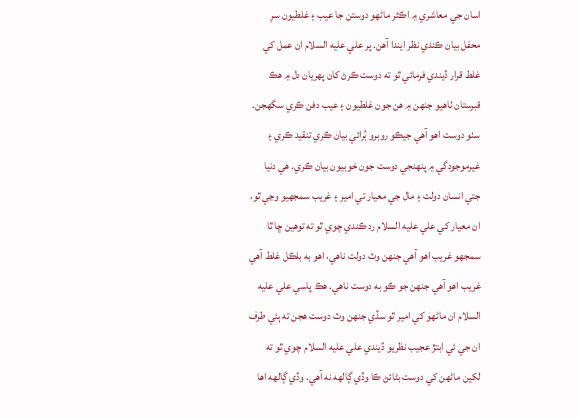اسان جي معاشري ۾ اڪثر ماڻهو دوستن جا عيب ۽ غلطيون سرِ محفل بيان ڪندي نظر ايندا آهن. پر علي عليه السلام ان عمل کي غلط قرار ڏيندي فرمائي ٿو ته دوست ڪرڻ کان پهريان دل ۾ هڪ قبرستان ٺاهيو جنهن ۾ هن جون غلطيون ۽ عيب دفن ڪري سگهجن. سٺو دوست اهو آهي جيڪو روبرو بُرائي بيان ڪري تنقيد ڪري ۽ غيرموجودگي ۾ پنهنجي دوست جون خوبيون بيان ڪري. هي دنيا جتي انسان دولت ۽ مال جي معيار تي امير ۽ غريب سمجهيو وڃي ٿو، ان معيار کي علي عليه السلام رد ڪندي چوي ٿو ته توهين ڇا ٿا سمجهو غريب اهو آهي جنهن وٽ دولت ناهي، اهو به بلڪل غلط آهي غريب اهو آهي جنهن جو ڪو به دوست ناهي. هڪ پاسي علي عليه السلام ان ماڻهو کي امير ٿو سڏي جنهن وٽ دوست هجن ته ٻئي طرف ان جي ئي ابتڙ عجيب نظريو ڏيندي علي عليه السلام چوي ٿو ته لکين ماڻهن کي دوست بڻائڻ ڪا وڏي ڳالهه نه آهي. وڏي ڳالهه اها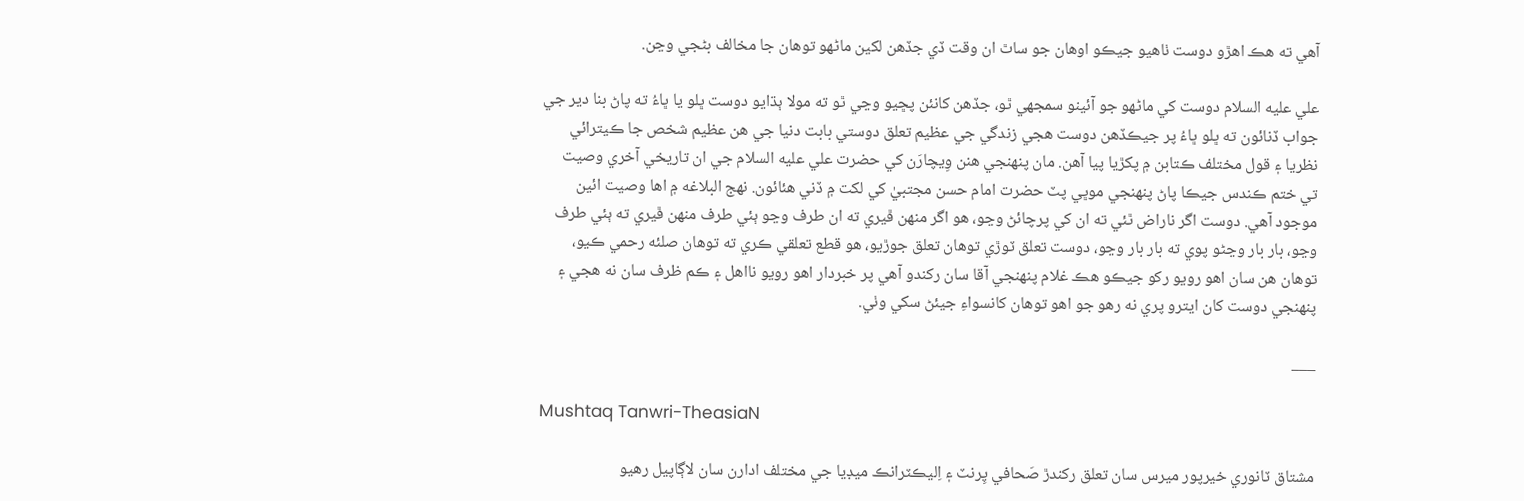آهي ته هڪ اهڙو دوست ٺاهيو جيڪو اوهان جو ساٿ ان وقت ڏي جڏهن لکين ماڻهو توهان جا مخالف بڻجي وڃن.

علي عليه السلام دوست کي ماڻهو جو آئينو سمجهي ٿو، جڏهن کانئن پڇيو وڃي ٿو ته مولا ٻڌايو دوست ڀلو يا ڀاءُ ته پاڻ بنا دير جي جواب ڏنائون ته ڀلو ڀاءُ پر جيڪڏهن دوست هجي زندگي جي عظيم تعلق دوستي بابت دنيا جي هن عظيم شخص جا ڪيترائي نظريا ۽ قول مختلف ڪتابن ۾ پکڙيا پيا آهن. مان پنهنجي هنن وِيچارَن کي حضرت علي عليه السلام جي ان تاريخي آخري وصيت تي ختم ڪندس جيڪا پاڻ پنهنجي موڀي پٽ حضرت امام حسن مجتبيٰ کي لکت ۾ ڏني هئائون. نهج البلاغه ۾ اها وصيت ائين موجود آهي. دوست اگر ناراض ٿئي ته ان کي پرچائڻ وڃو، هو اگر منهن ڦيري ته ان طرف وڃو ٻئي طرف منهن ڦيري ته ٻئي طرف وڃو، بار بار وڃڻو پوي ته بار بار وڃو، دوست تعلق ٽوڙي توهان تعلق جوڙيو، هو قطع تعلقي ڪري ته توهان صلئه رحمي ڪيو، توهان هن سان اهو رويو رکو جيڪو هڪ غلام پنهنجي آقا سان رکندو آهي پر خبردار اهو رويو نااهل ۽ ڪم ظرف سان نه هجي ۽ پنهنجي دوست کان ايترو پري نه رهو جو اهو توهان کانسواءِ جيئڻ سکي وٺي.

___

Mushtaq Tanwri-TheasiaN

مشتاق ٽانوري خيرپور ميرس سان تعلق رکندڙ صَحافي پِرنٽ ۽ اِليڪٽرانڪ ميڊيا جي مختلف ادارن سان لاڳاپيل رهيو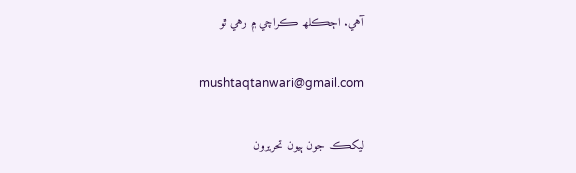آهي. اڄڪلھ ڪراچي ۾ رهي ٿو

mushtaqtanwari@gmail.com

ليکڪ جون ٻيون تحريرون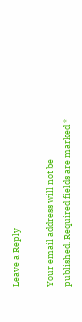Leave a Reply

Your email address will not be published. Required fields are marked *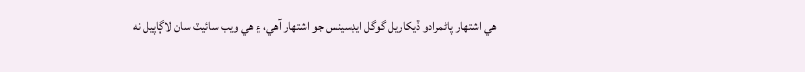هي اشتهار پاڻمرادو ڏيکاريل گوگل ايڊسينس جو اشتهار آهي، ۽ هي ويب سائيٽ سان لاڳاپيل نه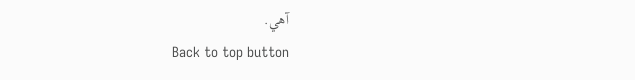آهي.
Back to top button